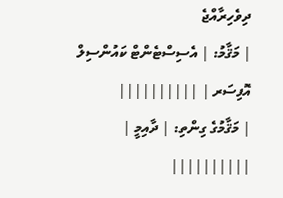ދިވެހިރާއްޖެ
| މަޤާމު: | އެސިސްޓެންޓް ކައުންސިލް އޮފިސަރ | ||||||||||
| މަޤާމުގެ ގިންތި: | ދާއިމީ | ||||||||||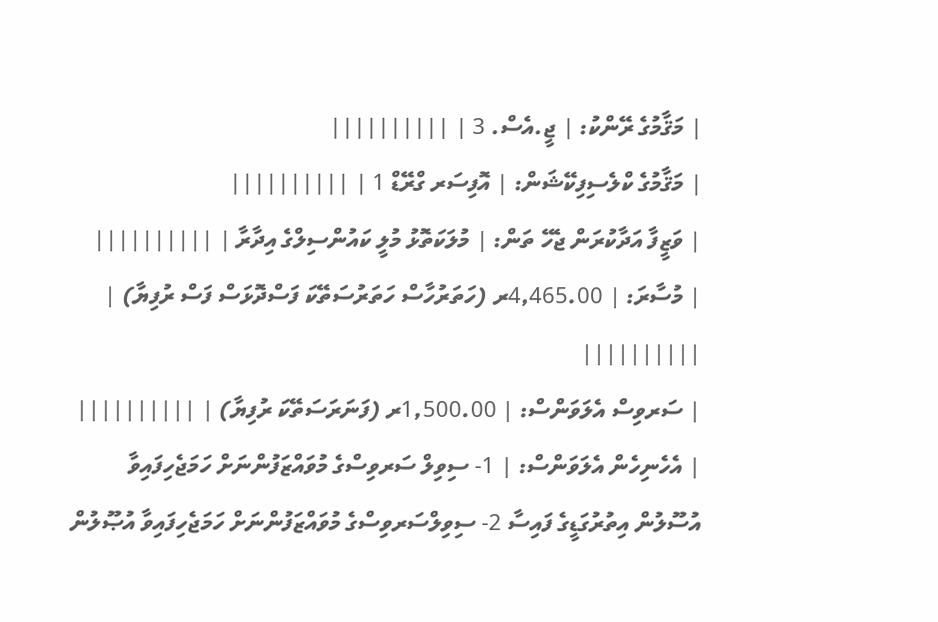| މަޤާމުގެ ރޭންކު: | ޖީ.އެސް. 3 | ||||||||||
| މަޤާމުގެ ކްލެސިފިކޭޝަން: | އޮފިސަރ ގްރޭޑް 1 | ||||||||||
| ވަޒީފާ އަދާކުރަން ޖެހޭ ތަން: | މުލަކަތޮޅު މުލީ ކައުންސިލްގެ އިދާރާ | ||||||||||
| މުސާރަ: | 4,465.00ރ (ހަތަރުހާސް ހަތަރުސަތޭކަ ފަސްދޮޅަސް ފަސް ރުފިޔާ) | ||||||||||
| ސަރވިސް އެލަވަންސް: | 1,500.00ރ (ފަނަރަސަތޭކަ ރުފިޔާ) | ||||||||||
| އެހެނިހެން އެލަވަންސް: | 1- ސިވިލް ސަރވިސްގެ މުވައްޒަފުންނަށް ހަމަޖެހިފައިވާ އުސޫލުން އިތުރުގަޑީގެ ފައިސާ 2- ސިވިލްސަރވިސްގެ މުވައްޒަފުންނަށް ހަމަޖެހިފައިވާ އުޞޫލުން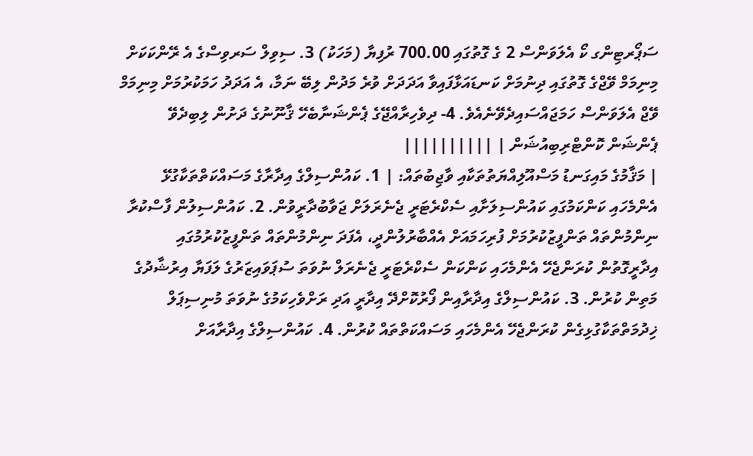ސަޕޯރޓިންގ ކޯ އެލަވަންސް 2 ގެ ގޮތުގައި 700.00 ރުފިޔާ (މަހަކު) 3. ސިވިލް ސަރވިސްގެ އެ ރޭންކަކަށް މިނިމަމް ވޭޖްގެ ގޮތުގައި ދިނުމަށް ކަނޑައަޅާފައިވާ އަދަދަށް ވުރެ މަދުން ލިބޭ ނަމާ، އެ އަދަދު ހަމަކުރުމަށް މިނިމަމް ވޭޖް އެލަވަންސް ހަމަޖައްސައިދެވޭނެއެވެ. 4- ދިވެހިރާއްޖޭގެ ޕެންޝަނާބެހޭ ޤާނޫނުގެ ދަށުން ލިބިދެވޭ ޕެންޝަން ކޮންޓްރިބިއުޝަން | ||||||||||
| މަޤާމުގެ މައިގަނޑު މަސްއޫލިއްޔަތުތަކާއި ވާޖިބުތައް: | 1. ކައުންސިލްގެ އިދާރާގެ މަސައްކަތްތަކާގުޅޭ އެންމެހައި ކަންކަމުގައި ކައުންސިލަށާއި ސެކްރެޓަރީ ޖެނެރަލަށް ޖަވާބުދާރީވުން. 2. ކައުންސިލުން ފާސްކުރާ ނިންމުންތައް ތަންފީޒުކުރުމަށް ފުރިހަމައަށް އެއްބާރުލުންދީ، އެފަދަ ނިންމުންތައް ތަންފީޒުކުރުމުގައި އިދާރީގޮތުން ކުރަންޖެހޭ އެންމެހައި ކަންކަން ސެކްރެޓަރީ ޖެނެރަލް ނުވަތަ ސުޕަވައިޒަރުގެ ލަފަޔާ އިރުޝާދުގެ މަތިން ކުރުން. 3. ކައުންސިލްގެ އިދާރާއިން ފޯރުކޮށްދޭ އިދާރީ އަދި ރަށްވެހިކަމުގެ ނުވަތަ މުނިސިޕަލް ޚިދުމަތްތަކާގުޅިގެން ކުރަންޖެހޭ އެންމެހައި މަސައްކަތްތައް ކުރުން. 4. ކައުންސިލްގެ އިދާރާއަށް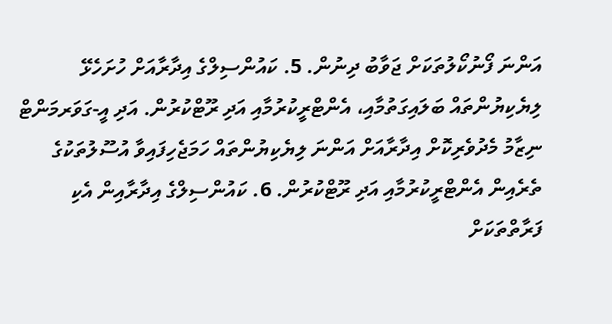އަންނަ ފޯނުކޯލުތަކަށް ޖަވާބު ދިނުން. 5. ކައުންސިލްގެ އިދާރާއަށް ހުށަހެޅޭ ލިޔެކިޔުންތައް ބަލައިގަތުމާއި، އެންޓްރީކުރުމާއި އަދި ރޫޓްކުރުން. އަދި އީ-ގަވަރމަންޓް ނިޒާމު މެދުވެރިކޮށް އިދާރާއަށް އަންނަ ލިޔެކިޔުންތައް ހަމަޖެހިފައިވާ އުސޫލުތަކުގެ ތެރެއިން އެންޓްރީކުރުމާއި އަދި ރޫޓްކުރުން. 6. ކައުންސިލްގެ އިދާރާއިން އެކި ފަރާތްތަކަށް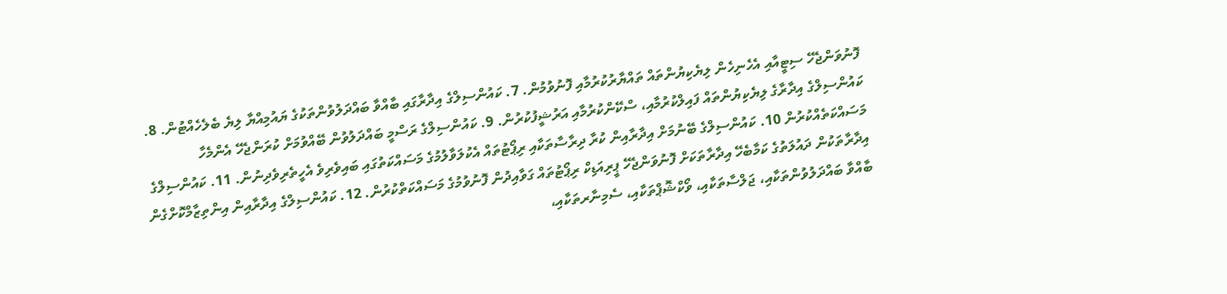ފޮނުވަންޖެހޭ ސިޓީއާއި އެހެނިހެން ލިޔެކިޔުންތައް ތައްޔާރުކުރުމާއި ފޮނުވުމުން. 7. ކައުންސިލްގެ އިދާރާގައި ބާއްވާ ބައްދަލުވުންތަކުގެ ޔައުމިއްޔާ ލިޔެ ބެލެހެއްޓުން. 8. ކައުންސިލްގެ އިދާރާގެ ލިޔެކިޔުންތައް ފައިލްކުރުމާއި، ސްކޭންކުރުމާއި އަރުޝީފުކުރުން. 9. ކައުންސިލްގެ ރަސްމީ ބައްދަލުވުން ބޭއްވުމަށް ކުރަންޖެހޭ އެންމެހާ މަސައްކަތެއްކުރުން 10. ކައުންސިލްގެ ބޭނުމަށް އިދާރާއިން ކުރާ ދިރާސާތަކާއި ރިޕޯޓުތައް އެކުލަވާލުމުގެ މަސައްކަތުގައި ބައިވެރިވެ އެހީތެރިވެދިނުން. 11. ކައުންސިލްގެ އިދާރާތަކުން ދައުލަތުގެ ކަމާބެހޭ އިދާރާތަކަށް ފޮނުވަންޖެހޭ ޕީރިއަޑިކް ރިޕޯޓުތައް ގަވާއިދުން ފޮނުވުމުގެ މަސައްކަތްކުރުން. 12. ކައުންސިލްގެ އިދާރާއިން އިންތިޒާމްކޮށްގެން ބާއްވާ ބައްދަލުވުންތަކާއި، ޖަލްސާތަކާއި، ވޯކްޝޮޕްތަކާއި، ސެމިނާރތަކާއި،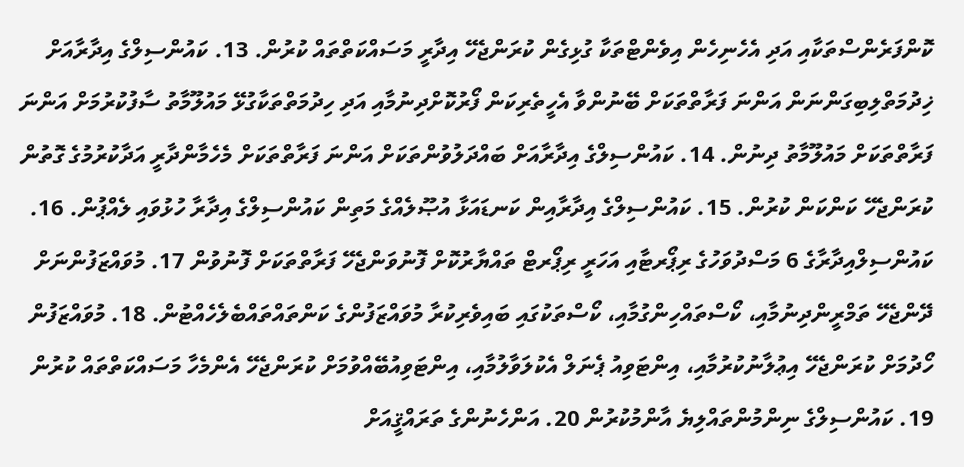ކޮންފަރެންސްތަކާއި އަދި އެހެނިހެން އިވެންޓްތަކާ ގުޅިގެން ކުރަންޖެހޭ އިދާރީ މަސައްކަތްތައް ކުރުން. 13. ކައުންސިލްގެ އިދާރާއަށް ޚިދުމަތްލިބިގަންނަން އަންނަ ފަރާތްތަކަށް ބޭނުންވާ އެހީތެރިކަން ފޯރުކޮށްދިނުމާއި އަދި ހިދުމަތްތަކާގުޅޭ މައުލޫމާތު ސާފުކުރުމަށް އަންނަ ފަރާތްތަކަށް މައުލޫމާތު ދިނުން. 14. ކައުންސިލްގެ އިދާރާއަށް ބައްދަލުވުންތަކަށް އަންނަ ފަރާތްތަކަށް މެހެމާންދާރީ އަދާކުރުމުގެ ގޮތުން ކުރަންޖެހޭ ކަންކަން ކުރުން. 15. ކައުންސިލްގެ އިދާރާއިން ކަނޑައަޅާ އުޞޫލެއްގެ މަތިން ކައުންސިލްގެ އިދާރާ ހުޅުވައި ލެއްޕުން. 16. ކައުންސިލްއިދާރާގެ 6 މަސްދުވަހުގެ ރިޕޯރޓާއި އަހަރީ ރިޕޯރޓް ތައްޔާރުކޮށް ފޮނުވަންޖެހޭ ފަރާތްތަކަށް ފޮނުވުން 17. މުވައްޒަފުންނަށް ދޭންޖެހޭ ތަމްރީންދިނުމާއި، ކޯސްތައްހިންގުމާއި، ކޯސްތަކުގައި ބައިވެރިކުރާ މުވައްޒަފުންގެ ކަންތައްތައްބެލެހެއްޓުން. 18. މުވައްޒަފުން ހޯދުމަށް ކުރަންޖެހޭ އިޢުލާނުކުރުމާއި، އިންޓަވިއު ޕެނަލް އެކުލަވާލުމާއި، އިންޓަވިއުބޭއްވުމަށް ކުރަންޖެހޭ އެންމެހާ މަސައްކަތްތައް ކުރުން 19. ކައުންސިލްގެ ނިންމުންތައްލިޔެ އާންމުކުރުން 20. އަންހެނުންގެ ތަރައްޤީއަށް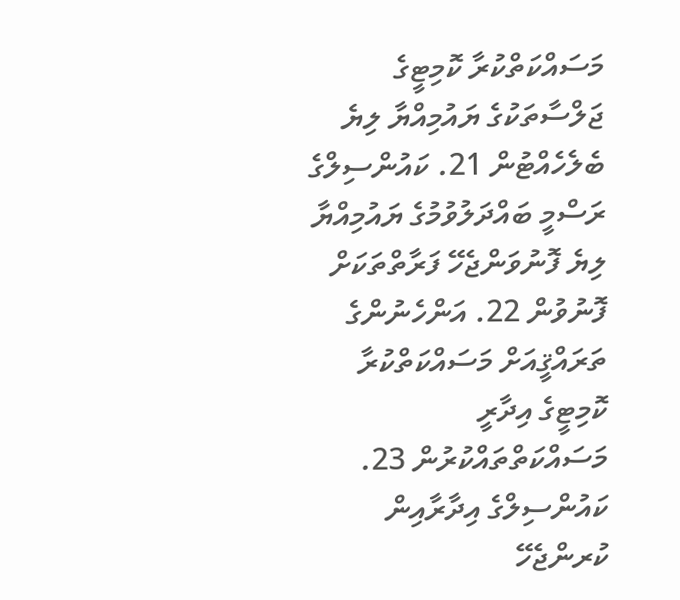މަސައްކަތްކުރާ ކޮމިޓީގެ ޖަލްސާތަކުގެ ޔައުމިއްޔާ ލިޔެ ބެލެހެއްޓުން 21. ކައުންސިލްގެ ރަސްމީ ބައްދަލުވުމުގެ ޔައުމިއްޔާ ލިޔެ ފޮނުވަންޖެހޭ ފަރާތްތަކަށް ފޮނުވުން 22. އަންހެނުންގެ ތަރައްޤީއަށް މަސައްކަތްކުރާ ކޮމިޓީގެ އިދާރީ މަސައްކަތްތައްކުރުން 23. ކައުންސިލްގެ އިދާރާއިން ކުރންޖެހޭ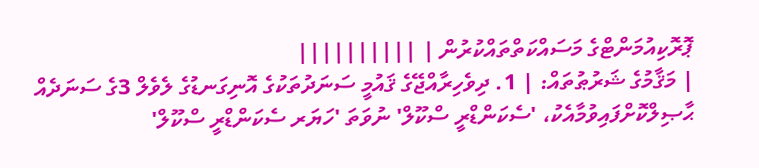ޕޮރޮކިއުމަންޓްގެ މަސައްކަތްތައްކުރުން | ||||||||||
| މަޤާމުގެ ޝަރުޠުތައް: | 1. ދިވެހިރާއްޖޭގެ ޤައުމީ ސަނަދުތަކުގެ އޮނިގަނޑުގެ ލެވެލް 3ގެ ސަނަދެއް ޙާޞިލްކޮށްފައިވުމާއެކު، 'ސެކަންޑްރީ ސްކޫލް' ނުވަތަ 'ހަޔަރ ސެކަންޑްރީ ސްކޫލް'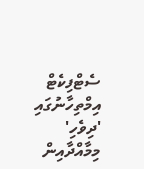ސެޓްފިކެޓް އިމްތިހާނުގައި 'ދިވެހި' މިމާއްދާއިން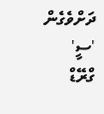ދަށްވެގެން 'ސީ' ގްރޭޑް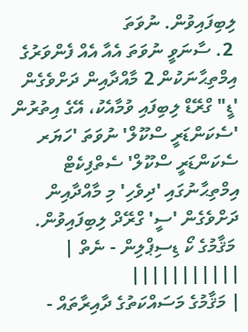ލިބިފައިވުން. ނުވަތަ
 2. ސާނަވީ ނުވަތަ އެއާ އެއް ފެންވަރުގެ އިމްތިޙާނަކުން 2 މާއްދާއިން ދަށްވެގެން 'ޑީ" ގްރޭޑް ލިބިފައި ވުމާއެކު، އޭގެ އިތުރުން 'ސެކަންޑަރީ ސްކޫލް' ނުވަތަ 'ހަޔަރ ސެކަންޑަރީ ސްކޫލް' ސެތްފިކެޓް އިމްތިޙާނުގައި 'ދިވެހި' މި މާއްދާއިން ދަށްވެގެން 'ސީ' ގްރޭދް ލިބިފައިވުން.
 މަޤާމުގެ ކޯ ޑިސިޕްލިން - ނެތް | |||||||||||
| މަޤާމުގެ މަސައްކަތުގެ ދާއިރާތައް -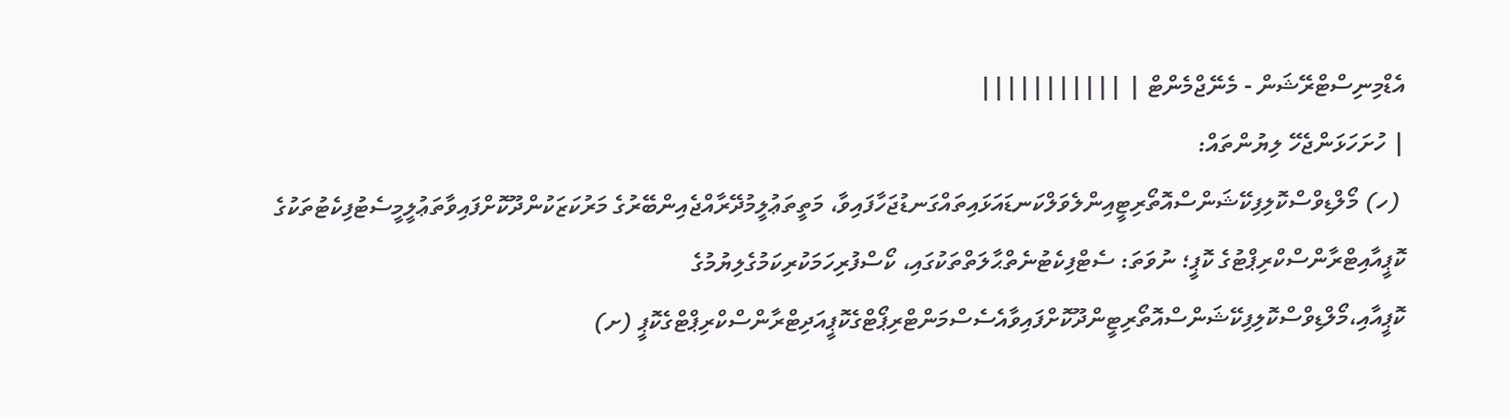އެޑްމިނިސްޓްރޭޝަން - މެނޭޖްމެންޓް | |||||||||||
| ހުށަހަޅަންޖެހޭ ލިޔުންތައް:
 (ހ) މޯލްޑިވްސްކޮލިފިކޭޝަންސްއޮތޯރިޓީއިންލެވަލްކަނޑައަޅައިތައްގަނޑުޖަހާފައިވާ، މަތީތަޢުލީމުދޭރާއްޖެއިންބޭރުގެ މަރުކަޒަކުންދޫކޮށްފައިވާތަޢުލީމީސެޓުފިކެޓުތަކުގެ ކޮޕީއާއިޓްރާންސްކްރިޕްޓުގެ ކޮޕީ؛ ނުވަތަ: ސެޓްފިކެޓުނެތްޙާލަތްތަކުގައި، ކޯސްފުރިހަމަކުރިކަމުގެލިޔުމުގެ ކޮޕީއާއި،މޯލްޑިވްސްކޮލިފިކޭޝަންސްއޮތޯރިޓީންދޫކޮށްފައިވާއެސެސްމަންޓްރިޕޯޓްގެކޮޕީއަދިޓްރާންސްކްރިޕްޓްގެކޮޕީ (ށ)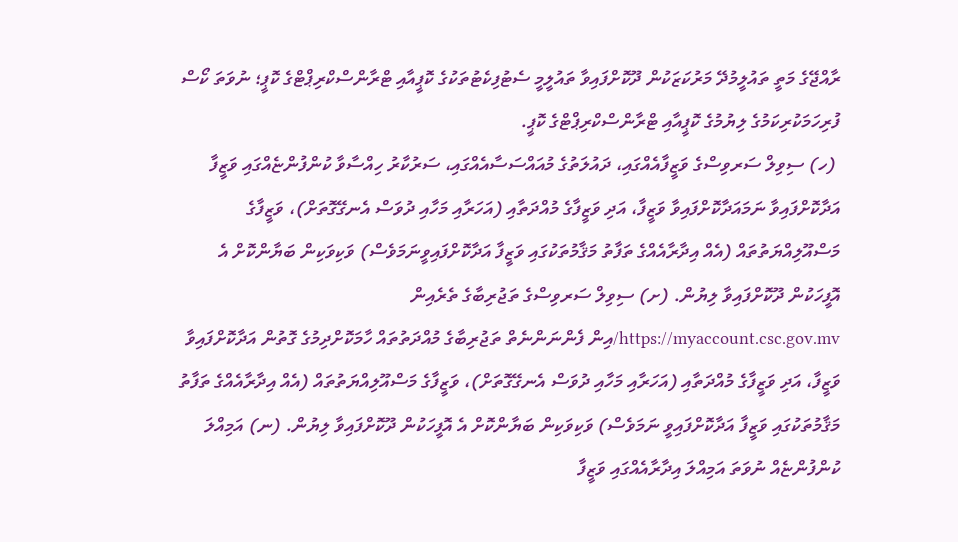ރާއްޖޭގެ މަތީ ތައުލީމުދޭ މަރުކަޒަކުން ދޫކޮށްފައިވާ ތައުލީމީ ސެޓުފިކެޓުތަކުގެ ކޮޕީއާއި ޓްރާންސްކްރިޕްޓްގެ ކޮޕީ؛ ނުވަތަ ކޯސް ފުރިހަމަކުރިކަމުގެ ލިޔުމުގެ ކޮޕީއާއި ޓްރާންސްކްރިޕްޓްގެ ކޮޕީ.
 (ހ) ސިވިލް ސަރވިސްގެ ވަޒީފާއެއްގައި، ދައުލަތުގެ މުއައްސަސާއެއްގައި، ސަރުކާރު ހިއްސާވާ ކުންފުންޏެއްގައި ވަޒީފާ އަދާކޮށްފައިވާ ނަމައަދާކޮށްފައިވާ ވަޒީފާ، އަދި ވަޒީފާގެ މުއްދަތާއި (އަހަރާއި މަހާއި ދުވަސް އެނގޭގޮތަށް)، ވަޒީފާގެ މަސްއޫލިއްޔަތުތައް (އެއް އިދާރާއެއްގެ ތަފާތު މަޤާމުތަކުގައި ވަޒީފާ އަދާކޮށްފައިވީނަމަވެސް) ވަކިވަކިން ބަޔާންކޮށް އެ އޮފީހަކުން ދޫކޮށްފައިވާ ލިޔުން. (ށ) ސިވިލް ސަރވިސްގެ ތަޖުރިބާގެ ތެރެއިން https://myaccount.csc.gov.mv/އިން ފެންނަންނެތް ތަޖުރިބާގެ މުއްދަތުތައް ހާމަކޮށްދިމުގެ ގޮތުން އަދާކޮށްފައިވާ ވަޒީފާ، އަދި ވަޒީފާގެ މުއްދަތާއި (އަހަރާއި މަހާއި ދުވަސް އެނގޭގޮތަށް)، ވަޒީފާގެ މަސްއޫލިއްޔަތުތައް (އެއް އިދާރާއެއްގެ ތަފާތު މަޤާމުތަކުގައި ވަޒީފާ އަދާކޮށްފައިވީ ނަމަވެސް) ވަކިވަކިން ބަޔާންކޮށް އެ އޮފީހަކުން ދޫކޮށްފައިވާ ލިޔުން. (ނ) އަމިއްލަ ކުންފުންޏެއް ނުވަތަ އަމިއްލަ އިދާރާއެއްގައި ވަޒީފާ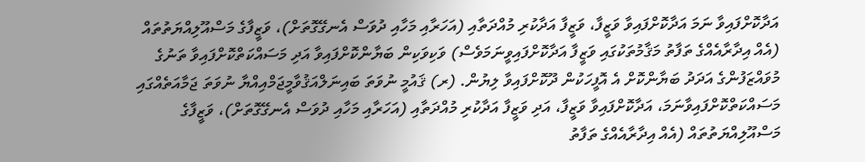އަދާކޮށްފައިވާ ނަމަ އަދާކޮށްފައިވާ ވަޒީފާ، ވަޒީފާ އަދާކުރި މުއްދަތާއި (އަހަރާއި މަހާއި ދުވަސް އެނގޭގޮތަށް)، ވަޒީފާގެ މަސްއޫލިއްޔަތުތައް (އެއް އިދާރާއެއްގެ ތަފާތު މަޤާމުތަކުގައި ވަޒީފާ އަދާކޮށްފައިވީނަމަވެސް) ވަކިވަކިން ބަޔާންކޮށްފައިވާ އަދި މަސައްކަތްކޮށްފައިވާ ތަނުގެ މުވައްޒަފުންގެ އަދަދު ބަޔާންކޮށް އެ އޮފީހަކުން ދޫކޮށްފައިވާ ލިޔުން. (ރ) ޤައުމީ ނުވަތަ ބައިނަލްއަޤުވާމީޖަމްއިއްޔާ ނުވަތަ ޖަމާއަތެއްގައި މަސައްކަތްކޮށްފައިވާނަމަ، އަދާކޮށްފައިވާ ވަޒީފާ، އަދި ވަޒީފާ އަދާކުރި މުއްދަތާއި (އަހަރާއި މަހާއި ދުވަސް އެނގޭގޮތަށް)، ވަޒީފާގެ މަސްއޫލިއްޔަތުތައް (އެއް އިދާރާއެއްގެ ތަފާތު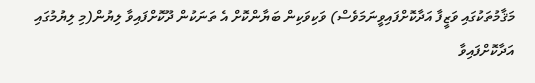މަޤާމުތަކުގައި ވަޒީފާ އަދާކޮށްފައިވީނަމަވެސް) ވަކިވަކިން ބަޔާންކޮށް އެ ތަނަކުން ދޫކޮށްފައިވާ ލިޔުން(މި ލިޔުމުގައި އަދާކޮށްފައިވާ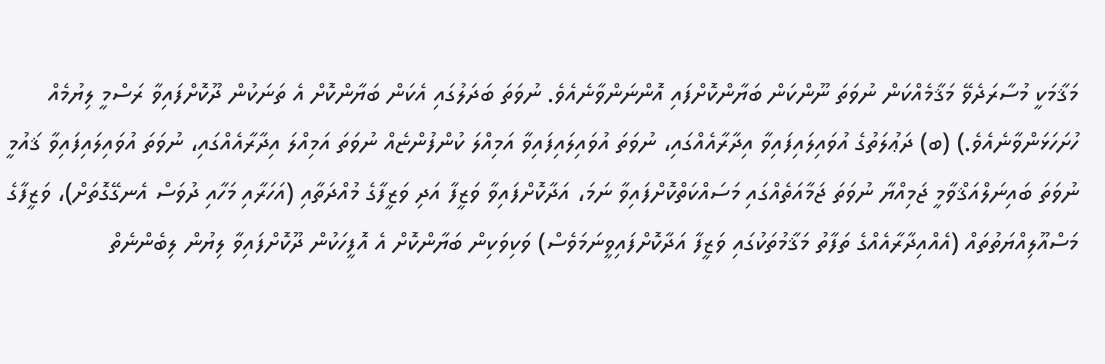މަޤާމަކީ މުސާރަދެވޭ މަޤާމެއްކަން ނުވަތަ ނޫންކަން ބަޔާންކޮށްފައި އޮންނަންވާނެއެވެ. ނުވަތަ ބަދަލުގައި އެކަން ބަޔާންކޮށް އެ ތަނަކުން ދޫކޮށްފައިވާ ރަސްމީ ލިޔުމެއް ހުށަހަޅަންވާނެއެވެ.) (ބ) ދަޢުލަތުގެ އުވައިލައިފައިވާ އިދާރާއެއްގައި، ނުވަތަ އުވައިލައިފައިވާ އަމިއްލަ ކުންފުންޏެއް ނުވަތަ އަމިއްލަ އިދާރާއެއްގައި، ނުވަތަ އުވައިލައިފައިވާ ޤައުމީ ނުވަތަ ބައިނަލްއަޤްވާމީ ޖަމިއްޔާ ނުވަތަ ޖަމާއަތެއްގައި މަސައްކަތްކޮށްފައިވާ ނަމަ، އަދާކޮށްފައިވާ ވަޒީފާ އަދި ވަޒީފާގެ މުއްދަތާއި (އަހަރާއި މަހާއި ދުވަސް އެނގޭގޮތަށް)، ވަޒީފާގެ މަސްއޫލިއްޔަތުތައް (އެއްއިދާރާއެއްގެ ތަފާތު މަޤާމުތަކުގައި ވަޒީފާ އަދާކޮށްފައިވީނަމަވެސް) ވަކިވަކިން ބަޔާންކޮށް އެ އޮފީހަކުން ދޫކޮށްފައިވާ ލިޔުން ލިބެންނެތް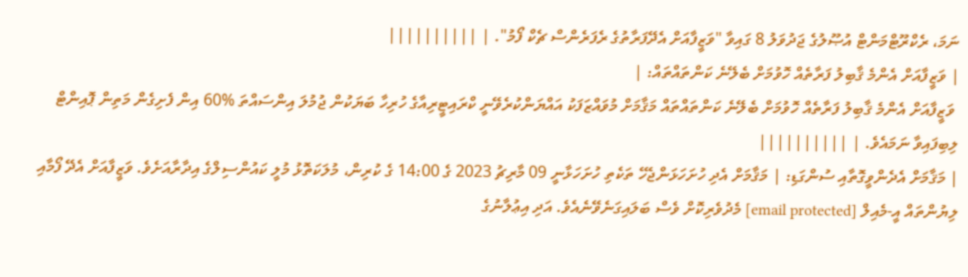ނަމަ، ރެކްރޫޓްމަންޓް އުޞޫލުގެ ޖަދުވަލު 8 ގައިވާ "ވަޒީފާއަށް އެދޭފަރާތުގެ ރެފަރެންސް ޗެކް ފޯމު". | ||||||||||
| ވަޒީފާއަށް އެންމެ ޤާބިލު ފަރާތެއް ހޮވުމަށް ބެލޭނެ ކަންތައްތައް: |
 ވަޒީފާއަށް އެންމެ ޤާބިލު ފަރާތެއް ހޮވުމަށް ބެލޭނެ ކަންތައްތައް މަޤާމަށް މުވައްޒަފަކު އައްޔަންކުރެވޭނީ ކްރައިޓީރިއާގެ ހުރިހާ ބަޔަކުން ޖުމުލަ އިންސައްތަ %60 އިން ފެށިގެން މަތިން ޕޮއިންޓް ލިބިފައިވާ ނަމައެވެ. | ||||||||||
| މަޤާމަށް އެދެންވީގޮތާއި ސުންގަޑި: | މަޤާމަށް އެދި ހުށަހަޅަންޖެހޭ ތަކެތި ހުށަހަޅާނީ 09 މާރިޗު 2023 ގެ 14:00 ގެ ކުރިން، މުލަކަތޮޅު މުލީ ކައުންސިލްގެ އިދާރާއަށެވެ. ވަޒީފާއަށް އެދޭ ފޯމާއި ލިޔުންތައް އީ-މެއިލް [email protected] މެދުވެރިކޮށް ވެސް ބަލައިގަނެވޭނެއެވެ. އަދި އިޢުލާނުގެ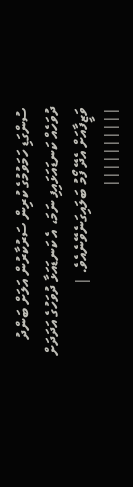ސުންގަޑި ހަމަވުމުގެ ކުރިން ސަރުކާރުން އަލަށް ބަންދު ދުވަހެއް ކަނޑައަޅައިފި ނަމަ، އެ ކަނޑައަޅާ ދުވަހުގެ އަދަދަށް ވަޒީފާއަށް އެދޭ ފޯމު ބަލައިގަނެވޭނެއެވެ. | ||||||||||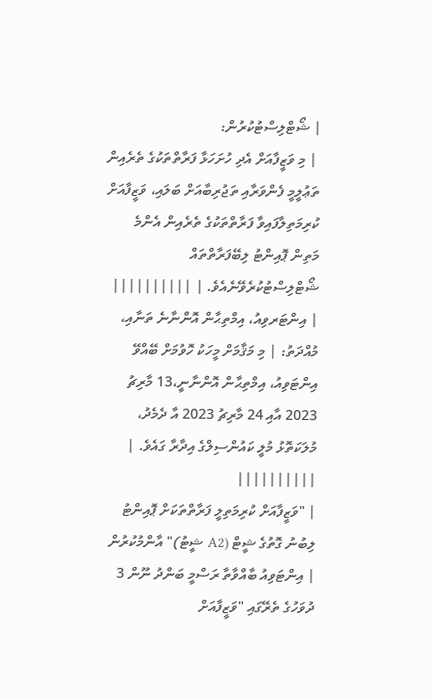| ޝޯޓްލިސްޓުކުރުން:
 | މި ވަޒީފާއަށް އެދި ހުށަހަޅާ ފަރާތްތަކުގެ ތެރެއިން ތަޢުލީމީ ފެންވަރާއި ތަޖުރިބާއަށް ބަލައި، ވަޒީފާއަށް ކުރިމަތިލާފައިވާ ފަރާތްތަކުގެ ތެރެއިން އެންމެ މަތިން ޕޮއިންޓު ލިބޭފަރާތްތައް ޝޯޓްލިސްޓުކުރެވޭނެއެވެ. | ||||||||||
| އިންޓަރވިއު، އިމްތިޙާން އޮންނާނެ ތަނާއި، މުއްދަތު: | މި މަޤާމަށް މީހަކު ހޮވުމަށް ބޭއްވޭ އިންޓަވިއު، އިމްތިޙާން އޮންނާނީ،13 މާރިޗު 2023 އާއި 24 މާރިޗު 2023 އާ ދެމެދު، މުލަކަތޮޅު މުލީ ކައުންސިލްގެ އިދާރާ ގައެވެ. | ||||||||||
| "ވަޒީފާއަށް ކުރިމަތިލީ ފަރާތްތަކަށް ޕޮއިންޓު ލިބުނު ގޮތުގެ ޝީޓް (A2 ޝީޓު)" އާންމުކުރުން | އިންޓަވިއު ބާއްވާތާ ރަސްމީ ބަންދު ނޫން 3 ދުވަހުގެ ތެރޭގައި "ވަޒީފާއަށް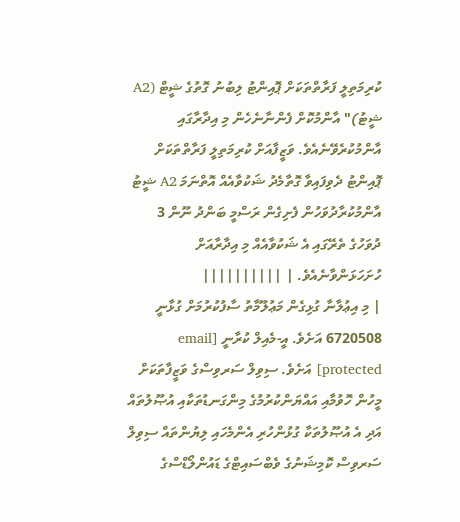ކުރިމަތިލީ ފަރާތްތަކަށް ޕޮއިންޓު ލިބުނު ގޮތުގެ ޝީޓް (A2 ޝީޓު)" އާންމުކޮށް ފެންނާނެހެން މި އިދާރާގައި އާންމުކުރެވޭނެއެވެ. ވަޒީފާއަށް ކުރިމަތިލީ ފަރާތްތަކަށް ޕޮއިންޓު ދެވިފައިވާ ގޮތާމެދު ޝަކުވާއެއް އޮތްނަމަ A2 ޝީޓު އާންމުކުރާދުވަހުން ފެށިގެން ރަސްމީ ބަންދު ނޫން 3 ދުވަހުގެ ތެރޭގައި އެ ޝަކުވާއެއް މި އިދާރާއަށް ހުށަހަޅަންވާނެއެވެ. | ||||||||||
| މި އިޢުލާނާ ގުޅިގެން މަޢުލޫމާތު ސާފުކުރުމަށް ގުޅާނީ 6720508 އަށެވެ. އީ-މެއިލް ކުރާނީ [email protected] އަށެވެ. ސިވިލް ސަރވިސްގެ ވަޒީފާތަކަށް މީހުން ހޮވުމާއި އައްޔަންކުރުމުގެ މިންގަނޑުތަކާއި އުޞޫލުތައް އަދި އެ އުޞޫލުތަކާ ގުޅުންހުރި އެންމެހައި ލިޔުންތައް ސިވިލް ސަރވިސް ކޮމިޝަނުގެ ވެބްސައިޓްގެ ޑައުންލޯޑްސްގެ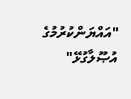"އައްޔަންކުރުމުގެ އުޞޫލާގުޅޭ"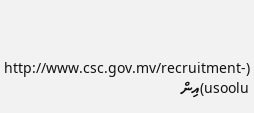(http://www.csc.gov.mv/recruitment-usoolu)އިން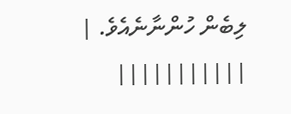ލިބެން ހުންނާނެއެވެ. | |||||||||||